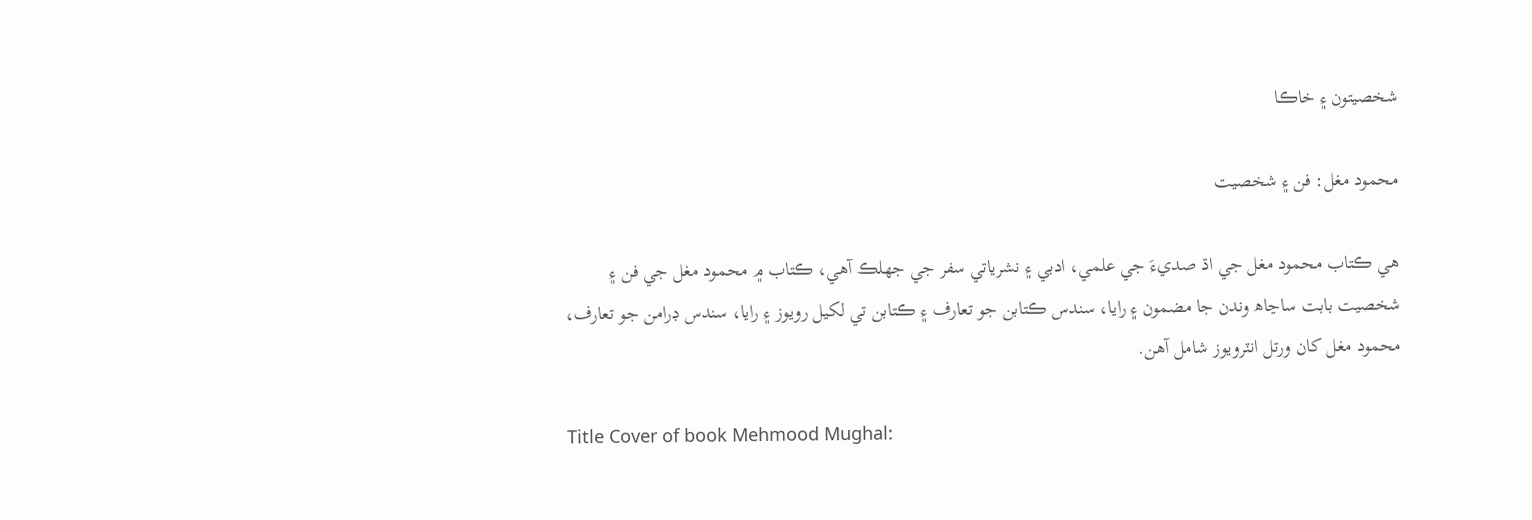شخصيتون ۽ خاڪا

محمود مغل: فن ۽ شخصيت

ھي ڪتاب محمود مغل جي اڌ صديءَ جي علمي، ادبي ۽ نشرياتي سفر جي جهلڪ آھي، ڪتاب ۾ محمود مغل جي فن ۽ شخصيت بابت ساڃاھ وندن جا مضمون ۽ رايا، سندس ڪتابن جو تعارف ۽ ڪتابن تي لکيل رويوز ۽ رايا، سندس ڊرامن جو تعارف، محمود مغل کان ورتل انٽرويوز شامل آھن.

Title Cover of book Mehmood Mughal: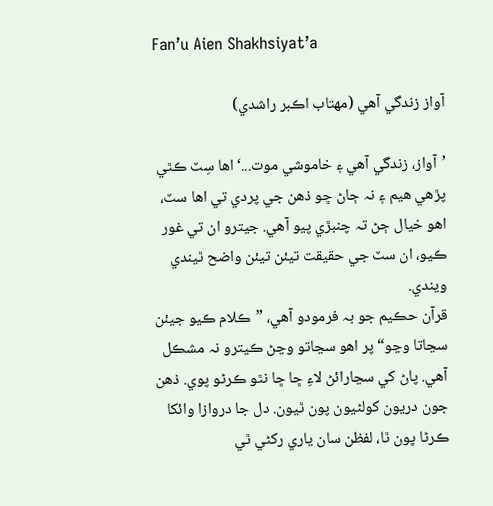Fan’u Aien Shakhsiyat’a

آواز زندگي آهي (مھتاب اڪبر راشدي)

’آواز، زندگي آهي ۽ خاموشي موت...‘ اها سِٽ ڪٿي پڙهي هيم ۽ نہ ڄاڻ ڇو ذهن جي پردي تي اها سٽ، اهو خيال ڄڻ تہ چنبڙي پيو آهي. جيترو ان تي غور ڪيو، ان سٽ جي حقيقت تيئن تيئن واضح ٿيندي ويندي.
قرآن حڪيم جو بہ فرمودو آهي، ”ڪلام ڪيو جيئن سڃاتا وڃو“ پر اهو سڃاتو وڃڻ ڪيترو نہ مشڪل آهي. پاڻ کي سڃارائڻ لاءِ ڇا ڇا نٿو ڪرڻو پوي. ذهن جون دريون کولڻيون پون ٿيون. دل جا دروازا وائکا ڪرڻا پون ٿا، لفظن سان ياري رکڻي ٿي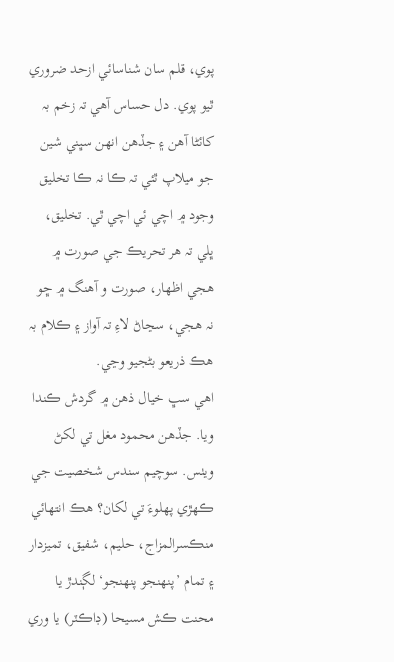پوي، قلم سان شناسائي ازحد ضروري ٿيو پوي. دل حساس آهي تہ زخم بہ کائڻا آهن ۽ جڏهن انھن سڀني شين جو ميلاپ ٿئي تہ ڪا نہ ڪا تخليق وجود ۾ اچي ئي اچي ٿي. تخليق، ڀلي تہ هر تحريڪ جي صورت ۾ هجي اظھار، صورت و آهنگ ۾ ڇو نہ هجي، سڃاڻ لاءِ تہ آواز ۽ ڪلام بہ هڪ ذريعو بڻجيو وڃي.
اهي سڀ خيال ذهن ۾ گردش ڪندا ويا. جڏهن محمود مغل تي لکڻ ويٺس. سوچيم سندس شخصيت جي ڪھڙي پھلوءَ تي لکان؟ هڪ انتھائي منڪسرالمزاج، حليم، شفيق، تميزدار ۽ تمام ’پنھنجو پنھنجو‘ لڳندڙ يا محنت ڪش مسيحا (ڊاڪٽر) يا وري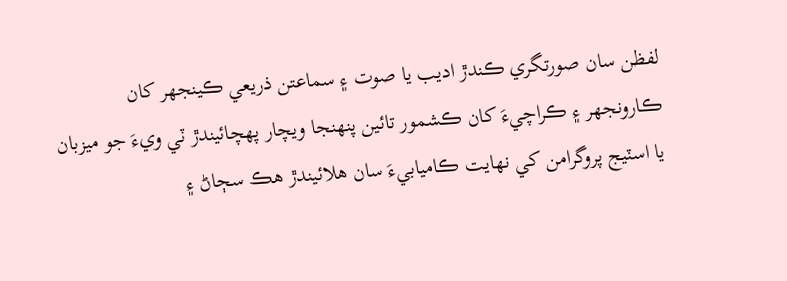لفظن سان صورتگري ڪندڙ اديب يا صوت ۽ سماعتن ذريعي ڪينجهر کان ڪارونجهر ۽ ڪراچيءَ کان ڪشمور تائين پنھنجا ويچار پھچائيندڙ ٽي ويءَ جو ميزبان يا اسٽيج پروگرامن کي نھايت ڪاميابيءَ سان هلائيندڙ هڪ سڄاڻ ۽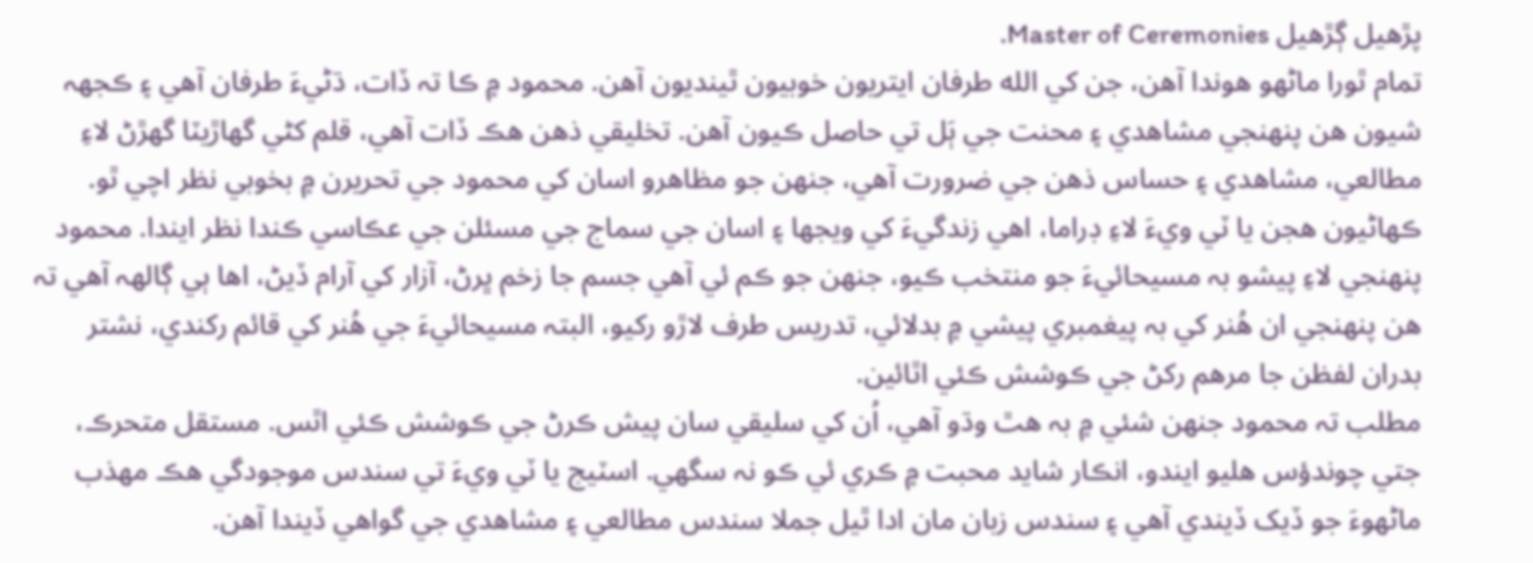پڙهيل ڳڙهيل Master of Ceremonies.
تمام ٿورا ماڻھو هوندا آهن، جن کي الله طرفان ايتريون خوبيون ٿينديون آهن. محمود ۾ ڪا تہ ڏات، ڌڻيءَ طرفان آهي ۽ ڪجهہ شيون هن پنھنجي مشاهدي ۽ محنت جي ٻَل تي حاصل ڪيون آهن. تخليقي ذهن هڪ ڏات آهي، قلم کڻي گهاڙيٽا گهڙڻ لاءِ مطالعي، مشاهدي ۽ حساس ذهن جي ضرورت آهي، جنھن جو مظاهرو اسان کي محمود جي تحريرن ۾ بخوبي نظر اچي ٿو.
ڪھاڻيون هجن يا ٽي ويءَ لاءِ ڊراما، اهي زندگيءَ کي ويجها ۽ اسان جي سماج جي مسئلن جي عڪاسي ڪندا نظر ايندا. محمود پنھنجي لاءِ پيشو بہ مسيحائيءَ جو منتخب ڪيو، جنھن جو ڪم ئي آهي جسم جا زخم ڀرڻ، آزار کي آرام ڏيڻ، اها ٻي ڳالھہ آهي تہ هن پنھنجي ان هُنر کي بہ پيغمبري پيشي ۾ بدلائي، تدريس طرف لاڙو رکيو، البتہ مسيحائيءَ جي هُنر کي قائم رکندي، نشتر بدران لفظن جا مرهم رکڻ جي ڪوشش ڪئي اٿائين.
مطلب تہ محمود جنھن شئي ۾ بہ هٿ وڌو آهي، اُن کي سليقي سان پيش ڪرڻ جي ڪوشش ڪئي اٿس. مستقل متحرڪ، جتي چوندؤس هليو ايندو، انڪار شايد محبت ۾ ڪري ئي ڪو نہ سگهي. اسٽيج يا ٽي ويءَ تي سندس موجودگي هڪ مھذب ماڻھوءَ جو ڏيک ڏيندي آهي ۽ سندس زبان مان ادا ٿيل جملا سندس مطالعي ۽ مشاهدي جي گواهي ڏيندا آهن.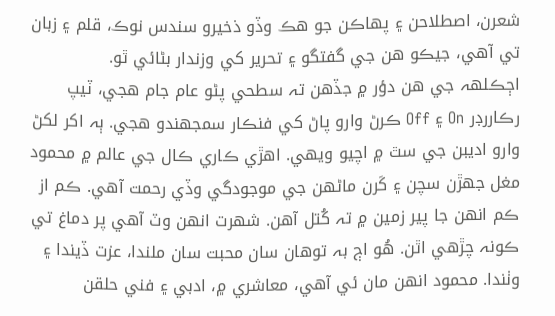شعرن، اصطلاحن ۽ پھاڪن جو هڪ وڏو ذخيرو سندس نوڪ، قلم ۽ زبان تي آهي، جيڪو هن جي گفتگو ۽ تحرير کي وزندار بڻائي ٿو.
اڄڪلھہ جي هن دؤر ۾ جڏهن تہ سطحي پڻو عام جام هجي، ٽيپ رڪاررڊر On ۽ Off ڪرڻ وارو پاڻ کي فنڪار سمجهندو هجي. ٻہ اکر لکڻ وارو اديبن جي سٿ ۾ اچيو ويھي. اهڙي ڪاري ڪال جي عالم ۾ محمود مغل جھڙن سچن ۽ کَرن ماڻھن جي موجودگي وڏي رحمت آهي. ڪم از ڪم انھن جا پير زمين ۾ تہ کُتل آهن. شھرت انھن وٽ آهي پر دماغ تي ڪونہ چڙهي اٿن. هُو اڄ بہ توهان سان محبت سان ملندا، عزت ڏيندا ۽ وٺندا. محمود انھن مان ئي آهي، معاشري ۾، ادبي ۽ فني حلقن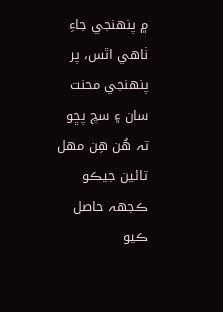۾ پنھنجي جاءِ ٺاهي اٿس، پر پنھنجي محنت سان ۽ سچ پڇو تہ هُن هِن مھل تائين جيڪو ڪجهہ حاصل ڪيو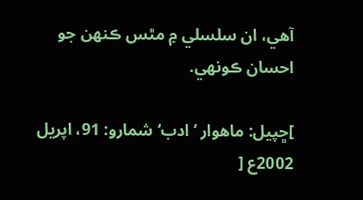آهي، ان سلسلي ۾ مٿس ڪنھن جو احسان ڪونھي.

]ڇپيل: ماهوار ’ادب‘ شمارو: 91، اپريل 2002ع [